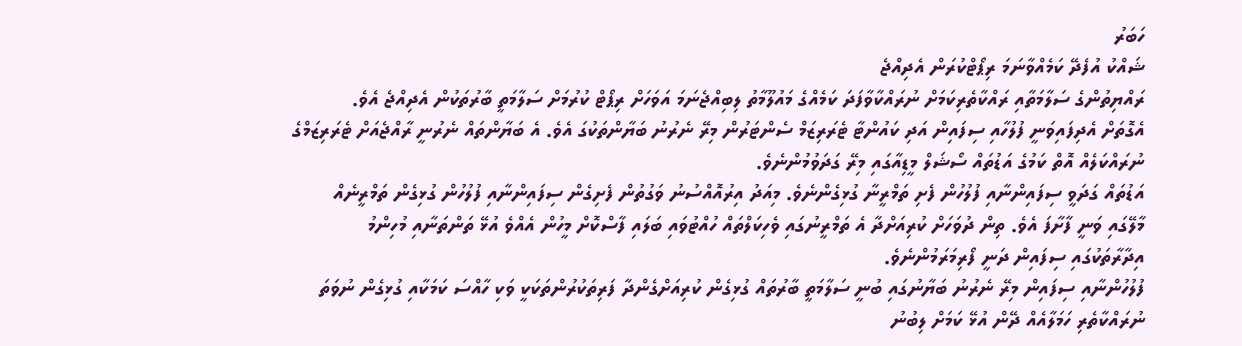ހަބަރު
ޝައްކު އުފެދޭ ކަމެއްވާނަމަ ރިޕޯޓްކުރަން އެދިއްޖެ
ރައްޔިތުންގެ ސަލާމަތާއި ރައްކާތެރިކަމަށް ނުރައްކާވާފަދަ ކަމެއްގެ މައުލޫމާތު ލިބިއްޖެނަމަ އަވަހަށް ރިޕޯޓް ކުރުމަށް ސަލާމަތީ ބާރުތަކުން އެދިއްޖެ އެވެ.
އެގޮތަށް އެދިފައިވަނީ ފުލުހާއި ސިފައިން އަދި ކައުންޓާ ޓެރަރިޒަމް ސެންޓަރުން މިރޭ ނެރުނު ބަޔާންތަކުގަ އެވެ. އެ ބަޔާންތައް ނެރުނީ ރާއްޖެއަށް ޓެރަރިޒަމްގެ ނުރައްކަލެއް އޮތް ކަމުގެ އަޑުތައް ސޯޝަލް މީޑިއާގައި މިރޭ ގަދަވުމުންނެވެ.
އަޑުތައް ގަދަވީ ސިފައިންނާއި ފުލުހުން ފެށި ތަމްރީނާ ގުޅިގެންނެވެ. މިއަދު އިރުއޮއްސުނު ވަގުތުން ފެށިގެން ސިފައިންނާއި ފުލުހުން ގުޅިގެން ތަމްރީނެއް މާލޭގައި ވަނީ ފާށާފަ އެވެ. ތިން ދުވަހަށް ކުރިއަށްދާ އެ ތަމްރީނުގައި ވެހިކަލްތައް ހުއްޓުވައި ބަލައި ފާސްކޮށް މީހުން އެއްވެ އުޅޭ ތަންތަނާއި މުހިންމު އިދާރާތަކުގައި ސިފައިން ދަނީ ފޯރިމަރަމުންނެވެ.
ފުލުހުންނާއި ސިފައިން މިރޭ ނެރުނު ބަޔާނުގައި ބުނީ ސަލާމަތީ ބާރުތައް ގުޅިގެން ކުރިއަށްގެންދާ ފަރިތަކުރުންތަކަކީ ވަކި ހާއްސަ ކަމަކާއި ގުޅިގެން ނުވަތަ ނުރައްކާތެރި ހަމަލާއެއް ދޭން އުޅޭ ކަމަށް ލިބުނު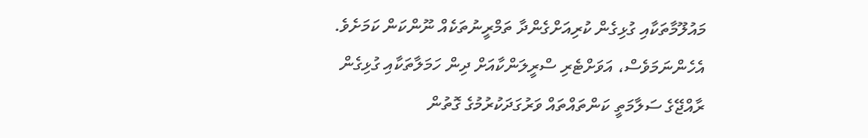މައުލޫމާތަކާއި ގުޅިގެން ކުރިއަށްގެންދާ ތަމްރީނުތަކެއް ނޫންކަން ކަމަށެވެ.
އެހެންނަމަވެސް، އަވަށްޓެރި ސްރީލަންކާއަށް ދިން ހަމަލާތަކާއި ގުޅިގެން ރާއްޖޭގެ ސަލާމަތީ ކަންތައްތައް ވަރުގަދަކުރުމުގެ ގޮތުން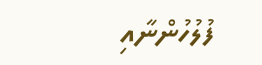ފުލުހުންނާއި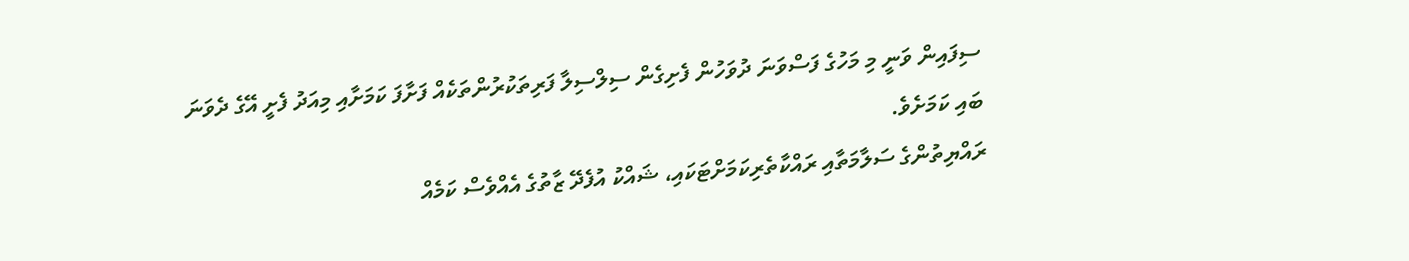ސިފައިން ވަނީ މި މަހުގެ ފަސްވަނަ ދުވަހުން ފެށިގެން ސިލްސިލާ ފަރިތަކުރުންތަކެއް ފަށާފަ ކަމަށާއި މިއަދު ފެށީ އޭގެ ދެވަނަ ބައި ކަމަށެވެ.
ރައްޔިތުންގެ ސަލާމަތާއި ރައްކާތެރިކަމަށްޓަކައި، ޝައްކު އުފެދޭ ޒާތުގެ އެއްވެސް ކަމެއް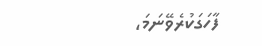ފާހަގަކުރެވޭނަމަ،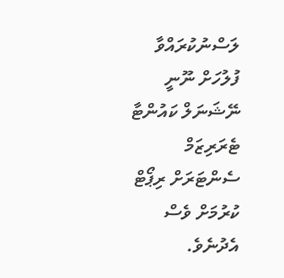ލަސްނުކުރައްވާ ފުލުހަށް ނޫނީ ނޭޝަނަލް ކައުންޓާ ޓެރަރިޒަމް ސެންޓަރަށް ރިޕޯޓް ކުރުމަށް ވެސް އެދުނެވެ.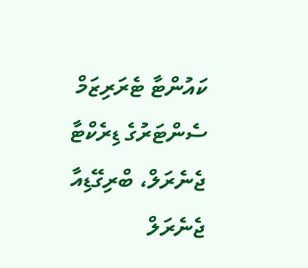ކައުންޓާ ޓެރަރިޒަމް ސެންޓަރުގެ ޑިރެކްޓާ ޖެނެރަލް، ބްރިގޭޑިއާ ޖެނެރަލް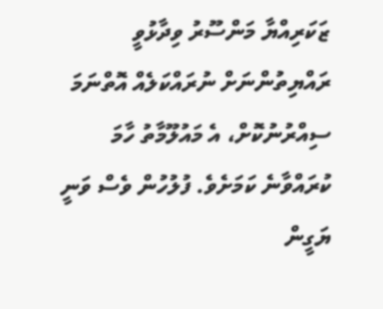ޒަކަރިއްޔާ މަންސޫރު ވިދާޅުވީ ރައްޔިތުންނަށް ނުރައްކަލެއް އޮތްނަމަ ސިއްރުނުކޮށް، އެ މައުލޫމާތު ހާމަ ކުރައްވާނެ ކަމަށެވެ. ފުލުހުން ވެސް ވަނީ ޔަގީން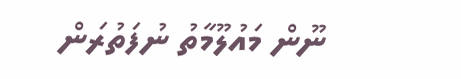ނޫން މައުލޫމާތު ނުފަތުރަން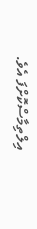އިލްތިމާސްކޮށްފަ އެވެ.